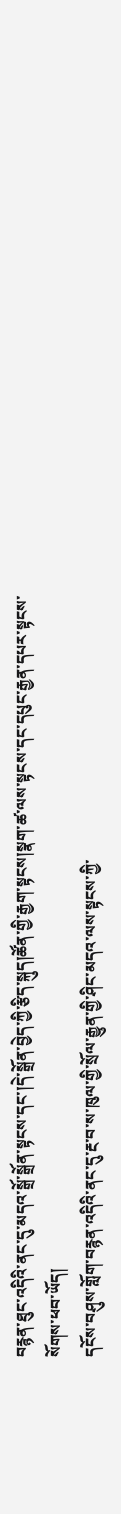བརྙན་ཐུང་འདིའི་ནང་དུ་མདའ་སྒྲོ་སྒྲོན་སྟངས་དང་།དེ་སྒྲོན་བྱེད་ཀྱི་རྩིད་སྐུད།ཚོན་གྱི་རྒྱག་སྟངས།སྣག་ཚ་ལས་སྟངས་དང་དཔུང་རྒྱན་དཔར་སྟངས་སོགས་ཕབ་ཡོད།
དངོས་བཤུས་གློག་བརྙན་འདིའི་ནང་དུ་རྔ་བ་ས་ཁུལ་གྱི་སྲོལ་རྒྱུན་གྱི་ཤིང་མདའ་ལས་སྟངས་ཀྱི་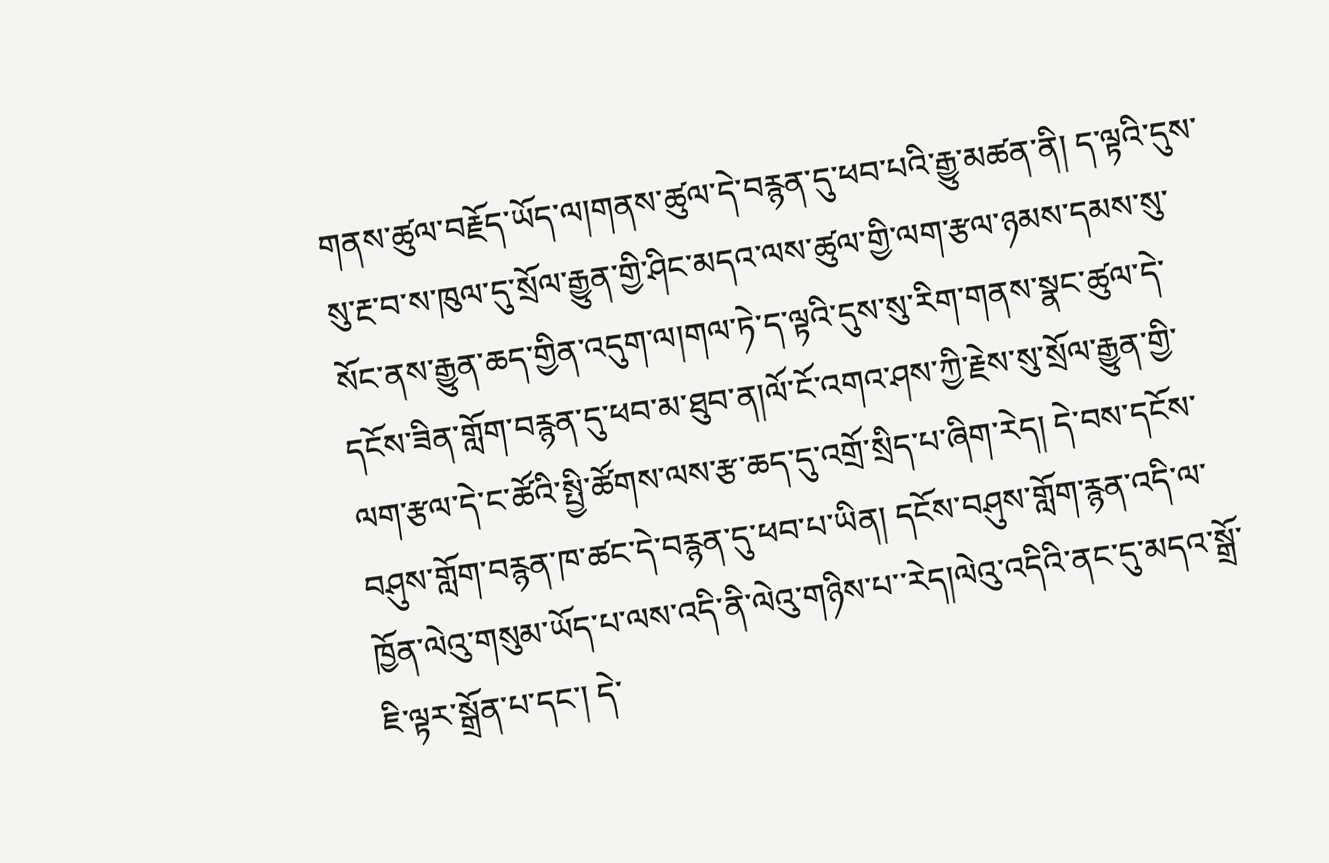གནས་ཚུལ་བརྗོད་ཡོད་ལ།གནས་ཚུལ་དེ་བརྙན་དུ་ཕབ་པའི་རྒྱུ་མཚན་ནི། ད་ལྟའི་དུས་སུ་རྔ་བ་ས་ཁུལ་དུ་སྲོལ་རྒྱུན་གྱི་ཤིང་མདའ་ལས་ཚུལ་གྱི་ལག་རྩལ་ཉམས་དམས་སུ་སོང་ནས་རྒྱུན་ཆད་གྱིན་འདུག་ལ།གལ་ཏེ་ད་ལྟའི་དུས་སུ་རིག་གནས་སྣང་ཚུལ་དེ་དངོས་ཟིན་གློག་བརྙན་དུ་ཕབ་མ་ཐུབ་ན།ལོ་ངོ་འགའ་ཤས་ཀྱི་རྗེས་སུ་སྲོལ་རྒྱུན་གྱི་ལག་རྩལ་དེ་ང་ཚོའི་སྤྱི་ཚོགས་ལས་རྩ་ཆད་དུ་འགྲོ་སྲིད་པ་ཞིག་རེད། དེ་བས་དངོས་བཤུས་གློག་བརྙན་ཁ་ཚང་དེ་བརྙན་དུ་ཕབ་པ་ཡིན། དངོས་བཤུས་གློག་རྙན་འདི་ལ་ཁྱོན་ལེའུ་གསུམ་ཡོད་པ་ལས་འདི་ནི་ལེའུ་གཉིས་པ་་རེད།ལེའུ་འདིའི་ནང་དུ་མདའ་སྒྲོ་ཇི་ལྟར་སྒྲོན་པ་དང་། དེ་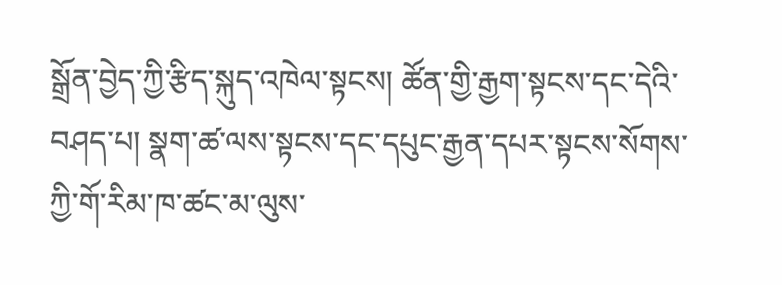སྒྲོན་བྱེད་ཀྱི་རྩིད་སྐུད་འཁེལ་སྟངས། ཚོན་གྱི་རྒྱག་སྟངས་དང་དེའི་བཤད་པ། སྣག་ཚ་ལས་སྟངས་དང་དཔུང་རྒྱན་དཔར་སྟངས་སོགས་ཀྱི་གོ་རིམ་ཁ་ཚང་མ་ལུས་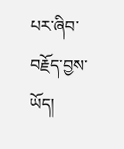པར་ཞིབ་བརྗོད་བྱས་ཡོད།